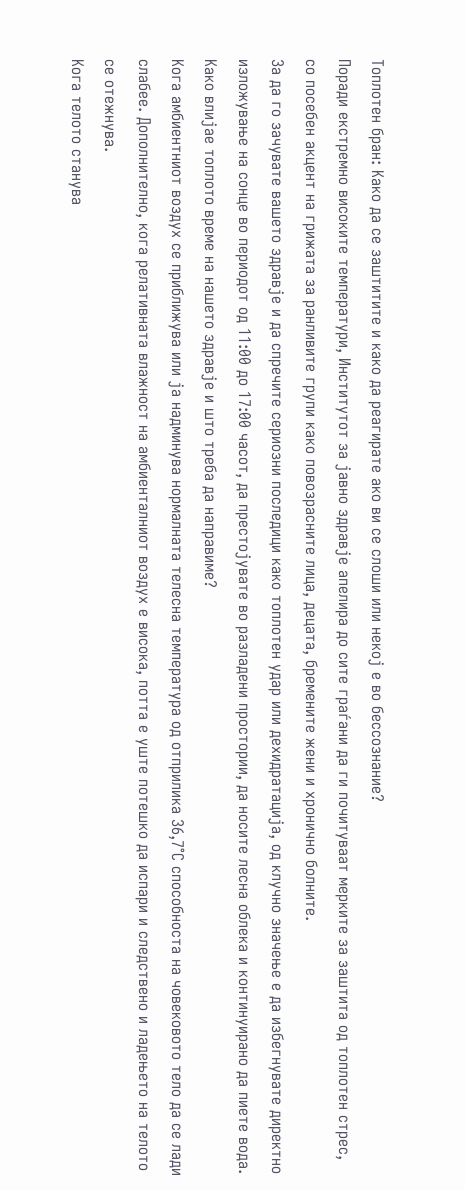Топлотен бран: Како да се заштитите и како да реагирате ако ви се слоши или некој е во бессознание?
Поради екстремно високите температури, Институтот за јавно здравје апелира до сите граѓани да ги почитуваат мерките за заштита од топлотен стрес, со посебен акцент на грижата за ранливите групи како повозрасните лица, децата, бремените жени и хронично болните.
За да го зачувате вашето здравје и да спречите сериозни последици како топлотен удар или дехидратација, од клучно значење е да избегнувате директно изложување на сонце во периодот од 11:00 до 17:00 часот, да престојувате во разладени простории, да носите лесна облека и континуирано да пиете вода.
Како влијае топлото време на нашето здравје и што треба да направиме?
Кога амбиентниот воздух се приближува или ја надминува нормалната телесна температура од отприлика 36,7°С способноста на човековото тело да се лади слабее. Дополнително, кога релативната влажност на амбиенталниот воздух е висока, потта е уште потешко да испари и следствено и ладењето на телото се отежнува.
Кога телото станува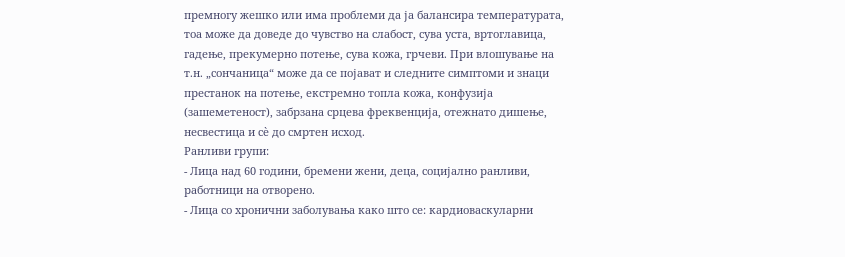премногу жешко или има проблеми да ја балансира температурата, тоа може да доведе до чувство на слабост, сува уста, вртоглавица, гадење, прекумерно потење, сува кожа, грчеви. При влошување на т.н. „сончаница“ може да се појават и следните симптоми и знаци престанок на потење, екстремно топла кожа, конфузија (зашеметеност), забрзана срцева фреквенција, отежнато дишење, несвестица и сѐ до смртен исход.
Ранливи групи:
- Лица над 60 години, бремени жени, деца, социјално ранливи, работници на отворено.
- Лица со хронични заболувања како што се: кардиоваскуларни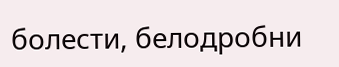болести, белодробни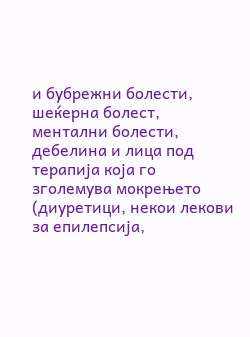и бубрежни болести, шеќерна болест, ментални болести, дебелина и лица под терапија која го зголемува мокрењето (диуретици, некои лекови за епилепсија,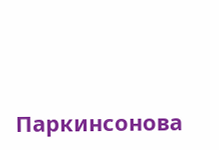Паркинсонова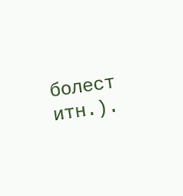болест итн.).